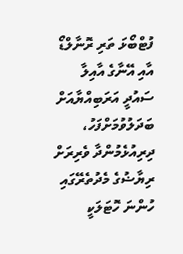ފުޓްބޯޅަ ތަރި ރޮނާލްޑޯ އާއި އޭނާގެ އާއިލާ ސައުދީ އަރަބިއްޔާއަށް ބަދަލުވުމަށްފަހު، ދިރިއުޅެމުންދާ ވެރިރަށް ރިޔާޟުގެ މެދުތެރޭގައި ހުންނަ ހޮޓަލަކީ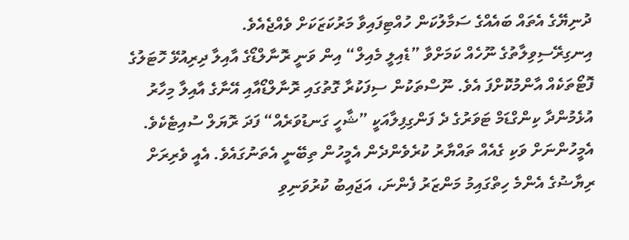ދުނިޔޭގެ އެތައް ބައެއްގެ ސަމާލުކަން ހުއްޓިފައިވާ މަރުކަޒަކަށް ވެއްޖެއެވެ.
އިނގިރޭސިވިލާތުގެ ނޫހެއް ކަމަށްވާ ”ޑެއިލީ މެއިލް“ އިން ވަނީ ރޮނާލްޑޯގެ އާއިލާ ދިރިއުޅޭ ހޮޓަލުގެ ފޮޓޯތަކެއް އާންމުކޮށްފަ އެވެ. ނޫސްތަކުން ސިފަކުރާ ގޮތުގައި ރޮނާލްޑޯއާއި އޭނާގެ އާއިލާ މިހާރު އުޅެމުންދާ ކިންގްޑަމް ޓަވަރުގެ ދެ ފަންގިފިލާއަކީ ”ޝާހީ ގަނޑުވަރެއް“ ފަދަ ރޮޔަލް ސުއިޓެކެވެ. އެމީހުންނަށް ވަކި ގެއެއް ތައްޔާރު ކުރެވެންދެން އެމީހުން ތިބޭނީ އެތަނުގައެވެ. އެއީ ވެރިރަށް ރިޔާޟުގެ އެންމެ ހިތްގައިމު މަންޒަރު ފެންނަ، އަޖައިބު ކުރުވަނިވި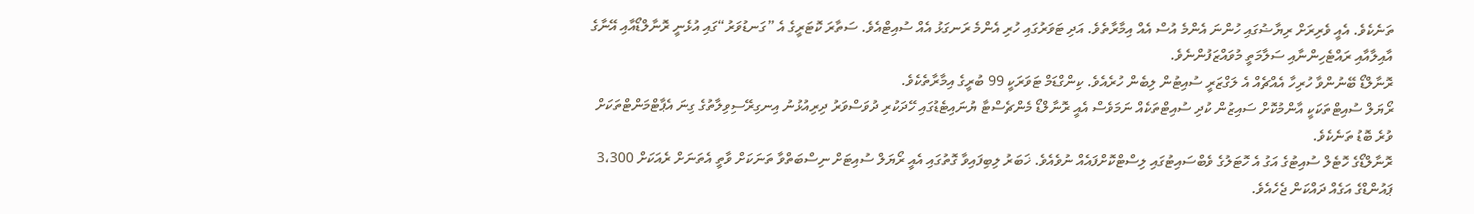ތަނެކެވެ. އެއީ ވެރިރަށް ރިޔާޟުގައި ހުންނަ އެންމެ އުސް އެއް އިމާރާތެވެ. އަދި ޓަވަރުގައި ހުރި އެންމެ ރަނގަޅު އެއް ސުއިޓްއެވެ. ސަތާރަ ކޮޓަރީގެ އެ ”ގަނޑުވަރު“ގައި އުޅެނީ ރޮނާލްޑޯއާއި އޭނާގެ އާއިލާއާއި ރައްޓެހިންނާއި ސަލާމަތީ މުވައްޒަފުންނެވެ.
ރޮނާލްޑޯ ބޭނުންވާ ހުރިހާ އެއްޗެއް އެ ލަގްޒަރީ ސުއިޓުން ލިބެން ހުރެއެވެ. ކިންގްޑަމް ޓަވަރަކީ 99 ބުރީގެ އިމާރާތެކެވެ.
ރޯޔަލް ސުއިޓްތަކަކީ އާންމުކޮށް ސައިޒުން ކުދި ސުއިޓްތަކެއް ނަމަވެސް އެއީ ރޮނާލްޑޯ މެންޗެސްޓާ ޔުނައިޓެޑުގައި ހޭދަކުރި ދުވަސްވަރު ދިރިއުޅުނު އިނގިރޭސިވިލާތުގެ ގިނަ އެޕާޓްމަންޓްތަކަށް ވުރެ ބޮޑު ތަނެކެވެ.
ރޮނާލްޑޯގެ ހޮޓެލް ސުއިޓުގެ އަގު އެ ހޮޓަލުގެ ވެބްސައިޓުގައި ލިސްޓްކޮށްފައެއް ނުވެއެވެ. ޚަބަރު ލިބިފައިވާ ގޮތުގައި އެއީ ރޯޔަލް ސުއިޓަށް ނިސްބަތްވާ ތަނަކަށް ވާތީ އެތަނަށް ރެއަކަށް 3،300 ޕައުންޑްގެ އަގެއް ދައްކަން ޖެހެއެވެ.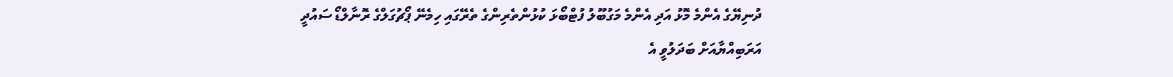ދުނިޔޭގެ އެންމެ މޮޅު އަދި އެންމެ މަގުބޫލު ފުޓްބޯޅަ ކުޅުންތެރިންގެ ތެރޭގައި ހިމެނޭ ޕޯޗުގަލްގެ ރޮނާލްޑޯ ސައުދީ އަރަބިއްޔާއަށް ބަދަލުވީ އެ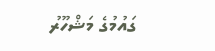ގައުމުގެ މަޝްހޫރު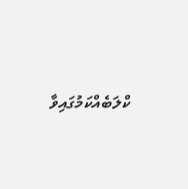ކްލަބެއްކަމުގައިވާ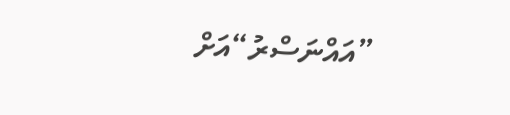”އައްނަސްރު“އަށް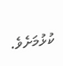ކުޅުމަށެވެ.